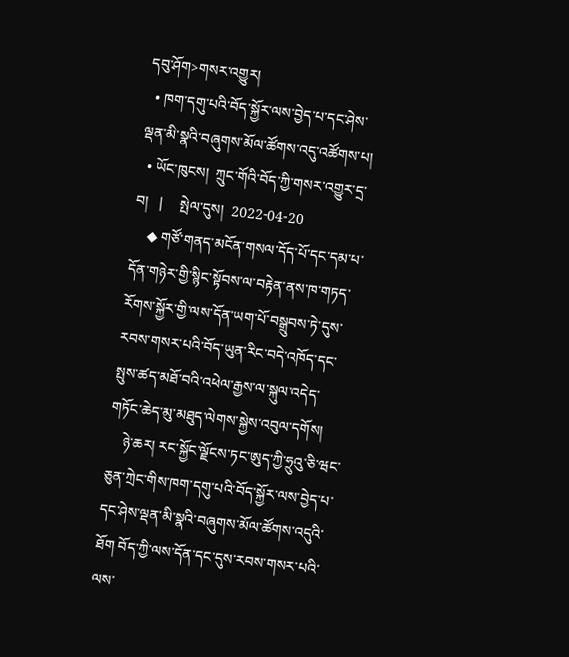དབུ་ཤོག>གསར་འགྱུར།
  • ཁག་དགུ་པའི་བོད་སྐྱོར་ལས་བྱེད་པ་དང་ཤེས་ལྡན་མི་སྣའི་བཞུགས་མོལ་ཚོགས་འདུ་འཚོགས་པ།
  • ཡོང་ཁུངས།  ཀྲུང་གོའི་བོད་ཀྱི་གསར་འགྱུར་དྲ་བ།   |     སྤེལ་དུས།  2022-04-20
    ◆ གཙོ་གནད་མངོན་གསལ་དོད་པོ་དང་དམ་པ་དོན་གཉེར་གྱི་སྙིང་སྟོབས་ལ་བརྟེན་ནས་ཁ་གཏད་རོགས་སྐྱོར་གྱི་ལས་དོན་ཡག་པོ་བསྒྲུབས་ཏེ་དུས་རབས་གསར་པའི་བོད་ཡུན་རིང་བདེ་འཁོད་དང་སྤུས་ཚད་མཐོ་བའི་འཕེལ་རྒྱས་ལ་སྐུལ་འདེད་གཏོང་ཆེད་མུ་མཐུད་ལེགས་སྐྱེས་འབུལ་དགོས།
    ཉེ་ཆར། རང་སྐྱོང་ལྗོངས་ཏང་ཨུད་ཀྱི་ཧྲུའུ་ཅི་ཝང་ཅུན་ཀྲེང་གིས་ཁག་དགུ་པའི་བོད་སྐྱོར་ལས་བྱེད་པ་དང་ཤེས་ལྡན་མི་སྣའི་བཞུགས་མོལ་ཚོགས་འདུའི་ཐོག བོད་ཀྱི་ལས་དོན་དང་དུས་རབས་གསར་པའི་ལས་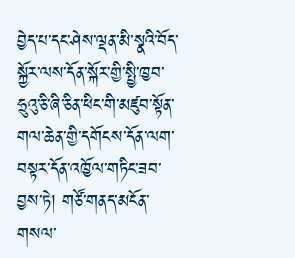བྱེད་པ་དང་ཤེས་ལྡན་མི་སྣའི་བོད་སྐྱོར་ལས་དོན་སྐོར་གྱི་སྤྱི་ཁྱབ་ཧྲུའུ་ཅི་ཞི་ཅིན་ཕིང་གི་མཛུབ་སྟོན་གལ་ཆེན་གྱི་དགོངས་དོན་ལག་བསྟར་དོན་འཁྱོལ་གཏིང་ཟབ་བྱས་ཏེ། གཙོ་གནད་མངོན་གསལ་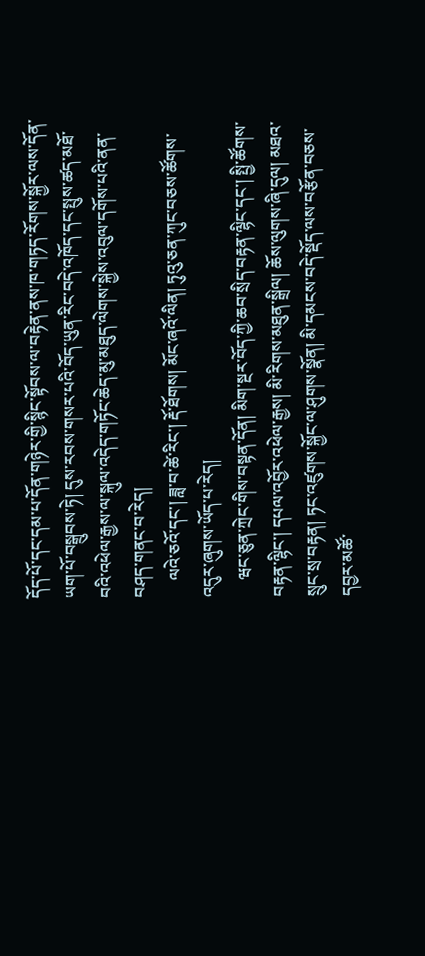དོད་པོ་དང་དམ་པ་དོན་གཉེར་གྱི་སྙིང་སྟོབས་ལ་བརྟེན་ནས་ཁ་གཏད་རོགས་སྐྱོར་ལས་དོན་ཡག་པོ་བསྒྲུབས་ཏེ། དུས་རབས་གསར་པའི་བོད་ཡུན་རིང་བདེ་འཁོད་དང་སྤུས་ཚད་མཐོ་བའི་འཕེལ་རྒྱས་ལ་སྐུལ་འདེད་གཏོང་ཆེད་མུ་མཐུད་ལེགས་སྐྱེས་འབུལ་དགོས་པའི་ནན་བཤད་གནང་བ་རེད།
    ལའེ་ཅའོ་དང་། ཟླ་བ་ཚེ་རིང་། རྡོ་ཐོགས། མོང་ཞའོ་ལིན། ཏུའུ་ཅན་ཀུང་བཅས་ཚོགས་འདུར་ཞུགས་ཡོད་པ་རེད།
    ཝང་ཅུན་ཀྲེང་གིས་བསྟན་དོན། མིག་སྔར་བོད་ཀྱི་ཆབ་སྲིད་བརྟན་ལྷིང་དང་། སྤྱི་ཚོགས་བརྟན་ལྷིང་། དཔལ་འབྱོར་འཕེལ་རྒྱས། མི་རིགས་མཐུན་སྒྲིལ། ཆོས་ལུགས་ཞི་དུལ། མཐའ་སྲུང་སྲ་བརྟན། ཏང་འཛུགས་སྐྱོང་ལ་ཤུགས་སྣོན། མི་དམངས་བདེ་སྡོད་ལས་བརྩོན་བཅས་དབྱར་མཚོ་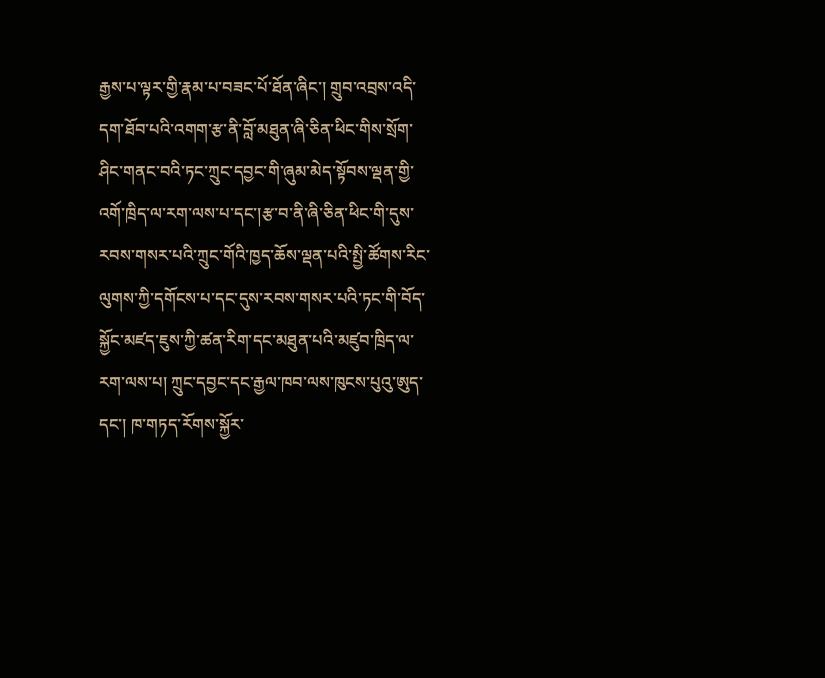རྒྱས་པ་ལྟར་གྱི་རྣམ་པ་བཟང་པོ་ཐོན་ཞིང་། གྲུབ་འབྲས་འདི་དག་ཐོབ་པའི་འགག་རྩ་ནི་བློ་མཐུན་ཞི་ཅིན་ཕིང་གིས་སྲོག་ཤིང་གནང་བའི་ཏང་ཀྲུང་དབྱང་གི་ཞུམ་མེད་སྟོབས་ལྡན་གྱི་འགོ་ཁྲིད་ལ་རག་ལས་པ་དང་།རྩ་བ་ནི་ཞི་ཅིན་ཕིང་གི་དུས་རབས་གསར་པའི་ཀྲུང་གོའི་ཁྱད་ཆོས་ལྡན་པའི་སྤྱི་ཚོགས་རིང་ལུགས་ཀྱི་དགོངས་པ་དང་དུས་རབས་གསར་པའི་ཏང་གི་བོད་སྐྱོང་མཛད་ཇུས་ཀྱི་ཚན་རིག་དང་མཐུན་པའི་མཛུབ་ཁྲིད་ལ་རག་ལས་པ། ཀྲུང་དབྱང་དང་རྒྱལ་ཁབ་ལས་ཁུངས་པུའུ་ཨུད་དང་། ཁ་གཏད་རོགས་སྐྱོར་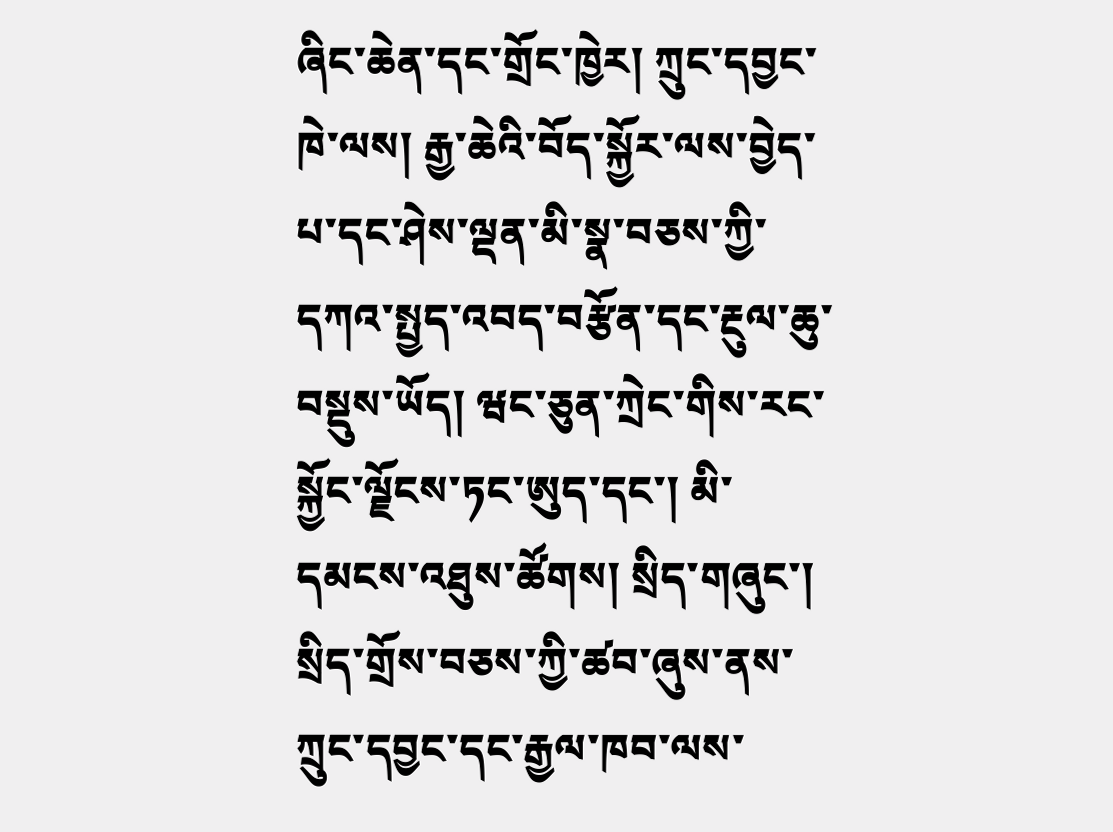ཞིང་ཆེན་དང་གྲོང་ཁྱེར། ཀྲུང་དབྱང་ཁེ་ལས། རྒྱ་ཆེའི་བོད་སྐྱོར་ལས་བྱེད་པ་དང་ཤེས་ལྡན་མི་སྣ་བཅས་ཀྱི་དཀའ་སྤྱད་འབད་བརྩོན་དང་རྔུལ་ཆུ་བསྡུས་ཡོད། ཝང་ཅུན་ཀྲེང་གིས་རང་སྐྱོང་ལྗོངས་ཏང་ཨུད་དང་། མི་དམངས་འཐུས་ཚོགས། སྲིད་གཞུང་། སྲིད་གྲོས་བཅས་ཀྱི་ཚབ་ཞུས་ནས་ཀྲུང་དབྱང་དང་རྒྱལ་ཁབ་ལས་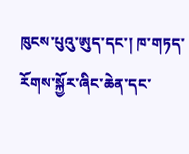ཁུངས་པུའུ་ཨུད་དང་། ཁ་གཏད་རོགས་སྐྱོར་ཞིང་ཆེན་དང་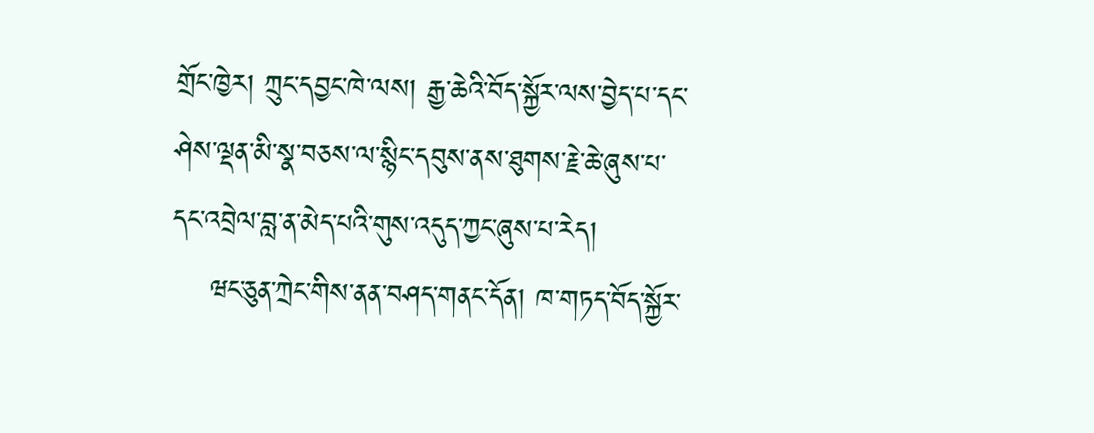གྲོང་ཁྱེར། ཀྲུང་དབྱང་ཁེ་ལས། རྒྱ་ཆེའི་བོད་སྐྱོར་ལས་བྱེད་པ་དང་ཤེས་ལྡན་མི་སྣ་བཅས་ལ་སྙིང་དབུས་ནས་ཐུགས་རྗེ་ཆེ་ཞུས་པ་དང་འབྲེལ་བླ་ན་མེད་པའི་གུས་འདུད་ཀྱང་ཞུས་པ་རེད།
    ཝང་ཅུན་ཀྲེང་གིས་ནན་བཤད་གནང་དོན། ཁ་གཏད་བོད་སྐྱོར་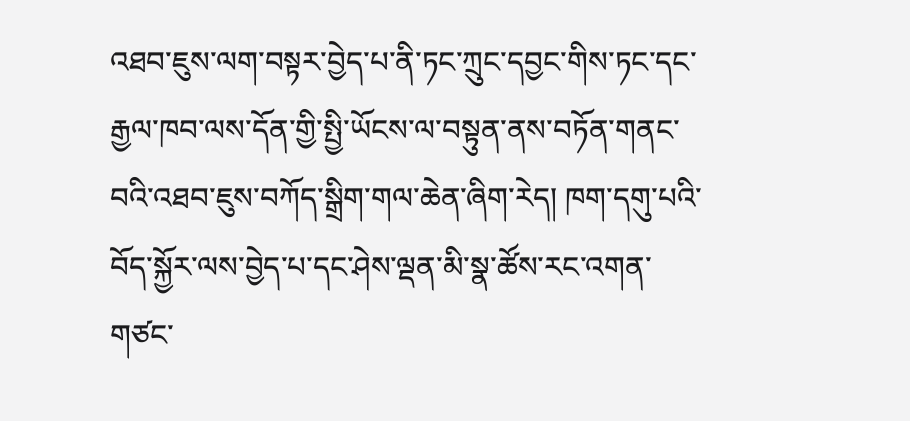འཐབ་ཇུས་ལག་བསྟར་བྱེད་པ་ནི་ཏང་ཀྲུང་དབྱང་གིས་ཏང་དང་རྒྱལ་ཁབ་ལས་དོན་གྱི་སྤྱི་ཡོངས་ལ་བསྟུན་ནས་བཏོན་གནང་བའི་འཐབ་ཇུས་བཀོད་སྒྲིག་གལ་ཆེན་ཞིག་རེད། ཁག་དགུ་པའི་བོད་སྐྱོར་ལས་བྱེད་པ་དང་ཤེས་ལྡན་མི་སྣ་ཚོས་རང་འགན་གཙང་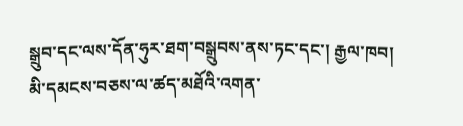སྒྲུབ་དང་ལས་དོན་ཧུར་ཐག་བསྒྲུབས་ནས་ཏང་དང་། རྒྱལ་ཁབ། མི་དམངས་བཅས་ལ་ཚད་མཐོའི་འགན་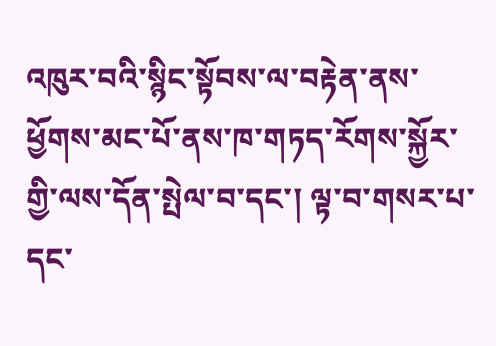འཁུར་བའི་སྙིང་སྟོབས་ལ་བརྟེན་ནས་ཕྱོགས་མང་པོ་ནས་ཁ་གཏད་རོགས་སྐྱོར་གྱི་ལས་དོན་སྤེལ་བ་དང་། ལྟ་བ་གསར་པ་དང་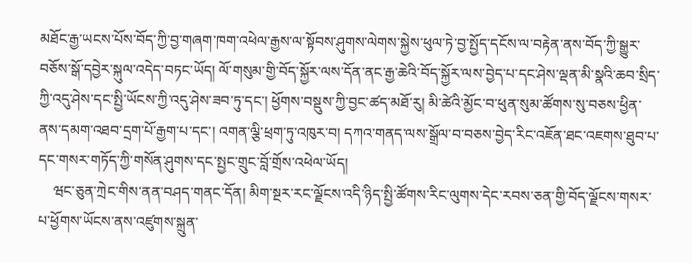མཐོང་རྒྱ་ཡངས་པོས་བོད་ཀྱི་བྱ་གཞག་ཁག་འཕེལ་རྒྱས་ལ་སྟོབས་ཤུགས་ལེགས་སྐྱེས་ཕུལ་ཏེ་བྱ་སྤྱོད་དངོས་ལ་བརྟེན་ནས་བོད་ཀྱི་སྒྱུར་བཅོས་སྒོ་དབྱེར་སྐུལ་འདེད་བཏང་ཡོད། ལོ་གསུམ་གྱི་བོད་སྐྱོར་ལས་དོན་ནང་རྒྱ་ཆེའི་བོད་སྐྱོར་ལས་བྱེད་པ་དང་ཤེས་ལྡན་མི་སྣའི་ཆབ་སྲིད་ཀྱི་འདུ་ཤེས་དང་སྤྱི་ཡོངས་ཀྱི་འདུ་ཤེས་ཟབ་ཏུ་དང་། ཕྱོགས་བསྡུས་ཀྱི་བྱང་ཚད་མཐོ་རུ། མི་ཚེའི་མྱོང་བ་ཕུན་སུམ་ཚོགས་སུ་བཅས་ཕྱིན་ནས་དམག་འཐབ་དྲག་པོ་རྒྱག་པ་དང་། འགན་ལྕི་ཕྲག་ཏུ་འཁུར་བ། དཀའ་གནད་ལས་སྒྲོལ་བ་བཅས་བྱེད་རིང་འཇོན་ཐང་འཇགས་ཐུབ་པ་དང་གསར་གཏོད་ཀྱི་གསོན་ཤུགས་དང་སྤྱང་གྲུང་བློ་གྲོས་འཕེལ་ཡོད།
    ཝང་ཅུན་ཀྲེང་གིས་ནན་བཤད་གནང་དོན། མིག་སྔར་རང་ལྗོངས་འདི་ཉིད་སྤྱི་ཚོགས་རིང་ལུགས་དེང་རབས་ཅན་གྱི་བོད་ལྗོངས་གསར་པ་ཕྱོགས་ཡོངས་ནས་འཛུགས་སྐྲུན་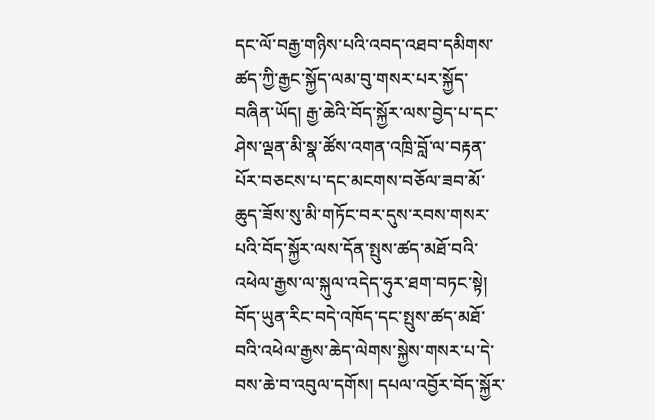དང་ལོ་བརྒྱ་གཉིས་པའི་འབད་འཐབ་དམིགས་ཚད་ཀྱི་རྒྱང་སྐྱོད་ལམ་བུ་གསར་པར་སྐྱོད་བཞིན་ཡོད། རྒྱ་ཆེའི་བོད་སྐྱོར་ལས་བྱེད་པ་དང་ཤེས་ལྡན་མི་སྣ་ཚོས་འགན་འཁྲི་བློ་ལ་བརྟན་པོར་བཅངས་པ་དང་མངགས་བཅོལ་ཟབ་མོ་ཆུད་ཟོས་སུ་མི་གཏོང་བར་དུས་རབས་གསར་པའི་བོད་སྐྱོར་ལས་དོན་སྤུས་ཚད་མཐོ་བའི་འཕེལ་རྒྱས་ལ་སྐུལ་འདེད་ཧུར་ཐག་བཏང་སྟེ། བོད་ཡུན་རིང་བདེ་འཁོད་དང་སྤུས་ཚད་མཐོ་བའི་འཕེལ་རྒྱས་ཆེད་ལེགས་སྐྱེས་གསར་པ་དེ་བས་ཆེ་བ་འབུལ་དགོས། དཔལ་འབྱོར་བོད་སྐྱོར་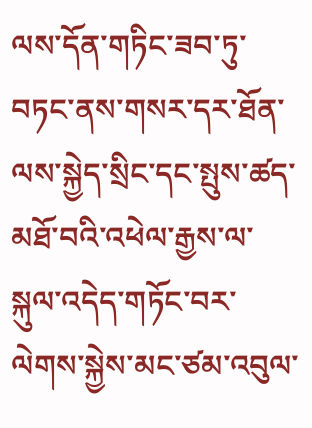ལས་དོན་གཏིང་ཟབ་ཏུ་བཏང་ནས་གསར་དར་ཐོན་ལས་སྐྱེད་སྲིང་དང་སྤུས་ཚད་མཐོ་བའི་འཕེལ་རྒྱས་ལ་སྐུལ་འདེད་གཏོང་བར་ལེགས་སྐྱེས་མང་ཙམ་འབུལ་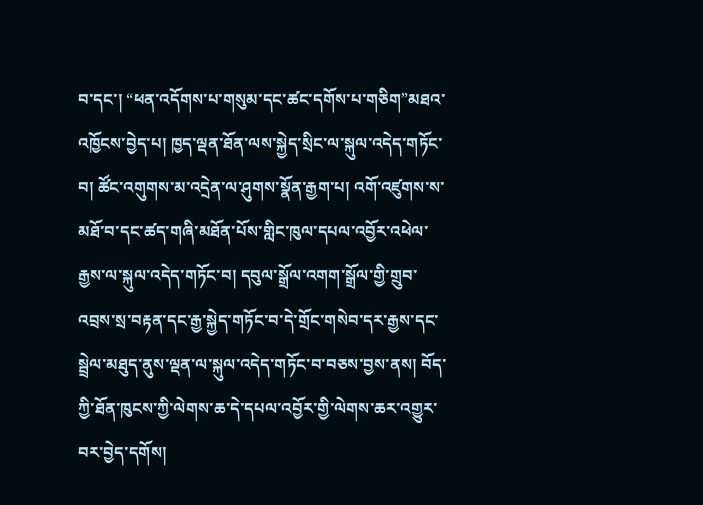བ་དང་། “ཕན་འདོགས་པ་གསུམ་དང་ཚང་དགོས་པ་གཅིག”མཐའ་འཁྱོངས་བྱེད་པ། ཁྱད་ལྡན་ཐོན་ལས་སྐྱེད་སྲིང་ལ་སྐུལ་འདེད་གཏོང་བ། ཚོང་འགུགས་མ་འདྲེན་ལ་ཤུགས་སྣོན་རྒྱག་པ། འགོ་འཛུགས་ས་མཐོ་བ་དང་ཚད་གཞི་མཐོན་པོས་གླིང་ཁུལ་དཔལ་འབྱོར་འཕེལ་རྒྱས་ལ་སྐུལ་འདེད་གཏོང་བ། དབུལ་སྒྲོལ་འགག་སྒྲོལ་གྱི་གྲུབ་འབྲས་སྲ་བརྟན་དང་རྒྱ་སྐྱེད་གཏོང་བ་དེ་གྲོང་གསེབ་དར་རྒྱས་དང་སྦྲེལ་མཐུད་ནུས་ལྡན་ལ་སྐུལ་འདེད་གཏོང་བ་བཅས་བྱས་ནས། བོད་ཀྱི་ཐོན་ཁུངས་ཀྱི་ལེགས་ཆ་དེ་དཔལ་འབྱོར་གྱི་ལེགས་ཆར་འགྱུར་བར་བྱེད་དགོས།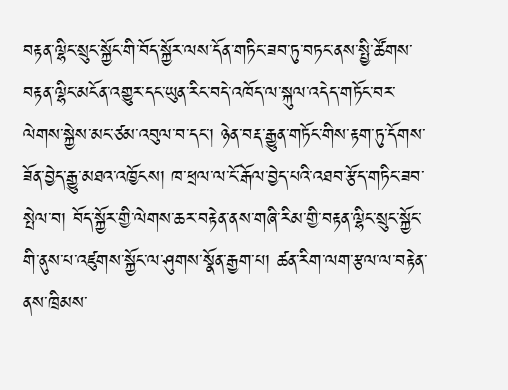བརྟན་ལྷིང་སྲུང་སྐྱོང་གི་བོད་སྐྱོར་ལས་དོན་གཏིང་ཟབ་ཏུ་བཏང་ནས་སྤྱི་ཚོགས་བརྟན་ལྷིང་མངོན་འགྱུར་དང་ཡུན་རིང་བདེ་འཁོད་ལ་སྐུལ་འདེད་གཏོང་བར་ལེགས་སྐྱེས་མང་ཙམ་འབུལ་བ་དང་། ཉེན་བརྡ་རྒྱུན་གཏོང་གིས་རྟག་ཏུ་དོགས་ཟོན་བྱེད་རྒྱུ་མཐའ་འཁྱོངས། ཁ་ཕྲལ་ལ་ངོ་རྒོལ་བྱེད་པའི་འཐབ་རྩོད་གཏིང་ཟབ་སྤེལ་བ། བོད་སྐྱོར་གྱི་ལེགས་ཆར་བརྟེན་ནས་གཞི་རིམ་གྱི་བརྟན་ལྷིང་སྲུང་སྐྱོང་གི་ནུས་པ་འཛུགས་སྐྱོང་ལ་ཤུགས་སྣོན་རྒྱག་པ། ཚན་རིག་ལག་རྩལ་ལ་བརྟེན་ནས་ཁྲིམས་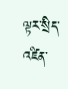ལྟར་སྲིད་འཛིན་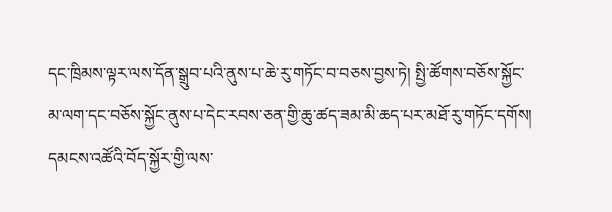དང་ཁྲིམས་ལྟར་ལས་དོན་སྒྲུབ་པའི་ནུས་པ་ཆེ་རུ་གཏོང་བ་བཅས་བྱས་ཏེ། སྤྱི་ཚོགས་བཅོས་སྐྱོང་མ་ལག་དང་བཅོས་སྐྱོང་ནུས་པ་དེང་རབས་ཅན་གྱི་ཆུ་ཚད་ཟམ་མི་ཆད་པར་མཐོ་རུ་གཏོང་དགོས། དམངས་འཚོའི་བོད་སྐྱོར་གྱི་ལས་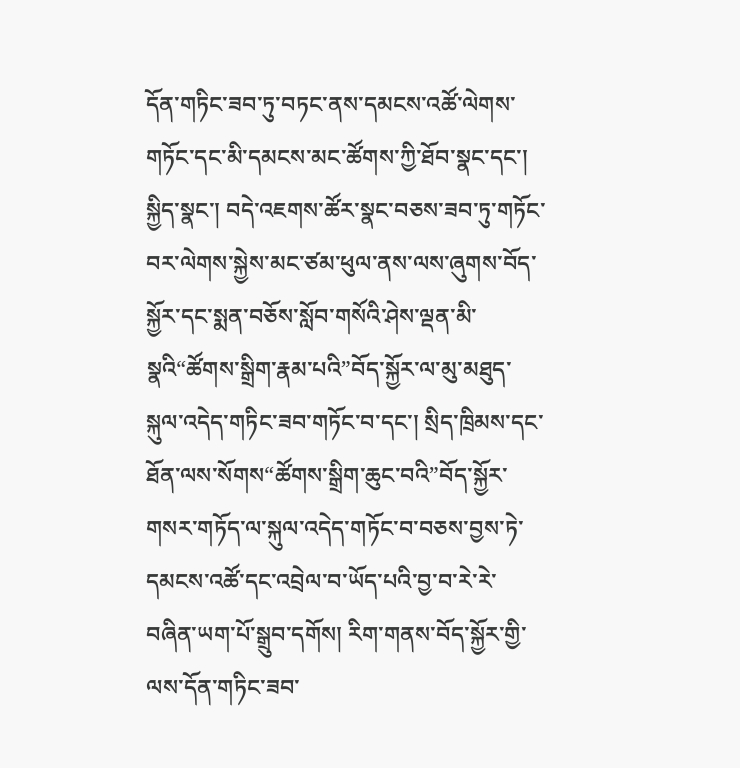དོན་གཏིང་ཟབ་ཏུ་བཏང་ནས་དམངས་འཚོ་ལེགས་གཏོང་དང་མི་དམངས་མང་ཚོགས་ཀྱི་ཐོབ་སྣང་དང་། སྐྱིད་སྣང་། བདེ་འཇགས་ཚོར་སྣང་བཅས་ཟབ་ཏུ་གཏོང་བར་ལེགས་སྐྱེས་མང་ཙམ་ཕུལ་ནས་ལས་ཞུགས་བོད་སྐྱོར་དང་སྨན་བཅོས་སློབ་གསོའི་ཤེས་ལྡན་མི་སྣའི“ཚོགས་སྒྲིག་རྣམ་པའི”བོད་སྐྱོར་ལ་མུ་མཐུད་སྐུལ་འདེད་གཏིང་ཟབ་གཏོང་བ་དང་། སྲིད་ཁྲིམས་དང་ཐོན་ལས་སོགས“ཚོགས་སྒྲིག་ཆུང་བའི”བོད་སྐྱོར་གསར་གཏོད་ལ་སྐུལ་འདེད་གཏོང་བ་བཅས་བྱས་ཏེ་དམངས་འཚོ་དང་འབྲེལ་བ་ཡོད་པའི་བྱ་བ་རེ་རེ་བཞིན་ཡག་པོ་སྒྲུབ་དགོས། རིག་གནས་བོད་སྐྱོར་གྱི་ལས་དོན་གཏིང་ཟབ་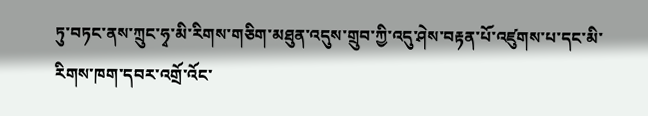ཏུ་བཏང་ནས་ཀྲུང་ཧྭ་མི་རིགས་གཅིག་མཐུན་འདུས་གྲུབ་ཀྱི་འདུ་ཤེས་བརྟན་པོ་འཛུགས་པ་དང་མི་རིགས་ཁག་དབར་འགྲོ་འོང་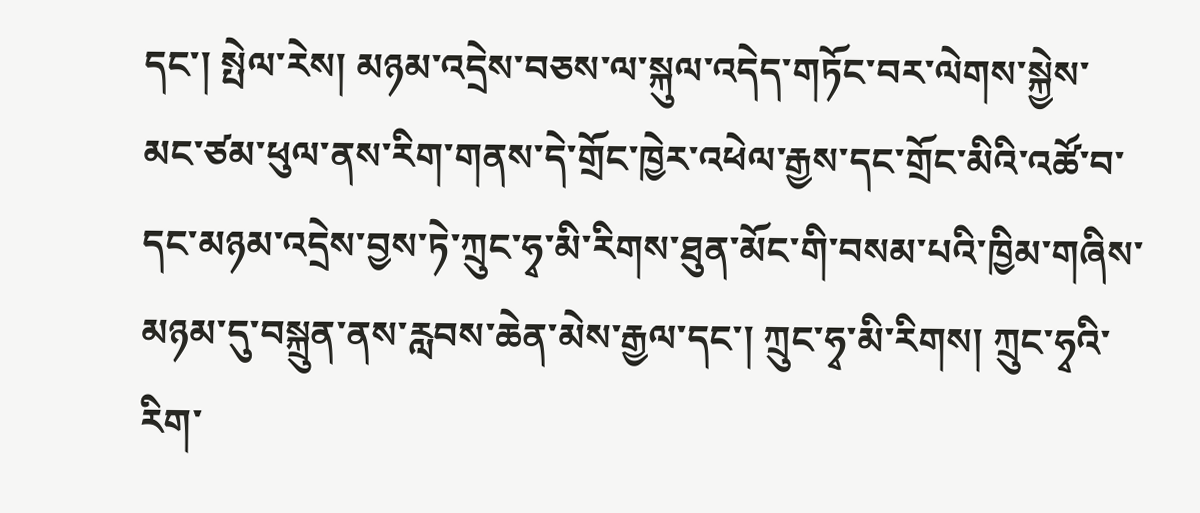དང་། སྤེལ་རེས། མཉམ་འདྲེས་བཅས་ལ་སྐུལ་འདེད་གཏོང་བར་ལེགས་སྐྱེས་མང་ཙམ་ཕུལ་ནས་རིག་གནས་དེ་གྲོང་ཁྱེར་འཕེལ་རྒྱས་དང་གྲོང་མིའི་འཚོ་བ་དང་མཉམ་འདྲེས་བྱས་ཏེ་ཀྲུང་ཧྭ་མི་རིགས་ཐུན་མོང་གི་བསམ་པའི་ཁྱིམ་གཞིས་མཉམ་དུ་བསྐྲུན་ནས་རླབས་ཆེན་མེས་རྒྱལ་དང་། ཀྲུང་ཧྭ་མི་རིགས། ཀྲུང་ཧྭའི་རིག་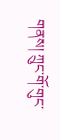གནས། ཀྲུང་གོ་གུང་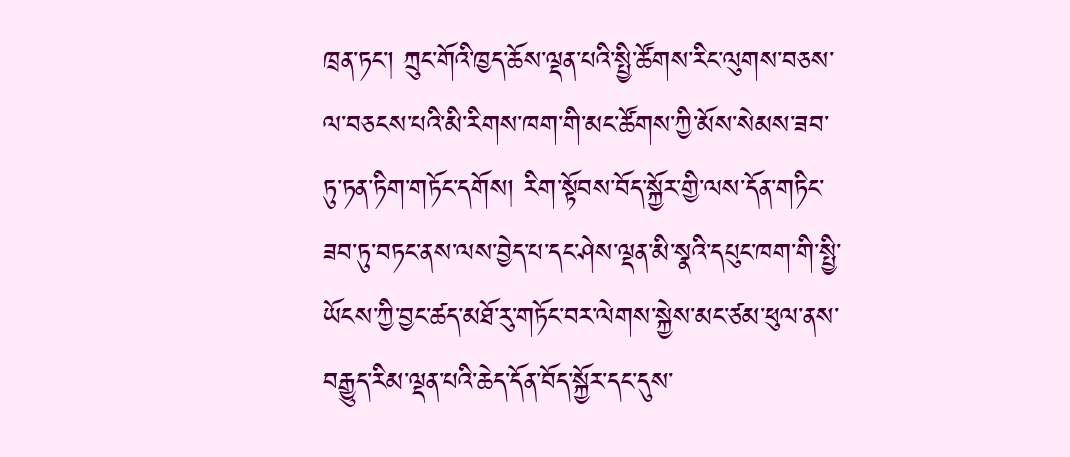ཁྲན་ཏང་། ཀྲུང་གོའི་ཁྱད་ཆོས་ལྡན་པའི་སྤྱི་ཚོགས་རིང་ལུགས་བཅས་ལ་བཅངས་པའི་མི་རིགས་ཁག་གི་མང་ཚོགས་ཀྱི་མོས་སེམས་ཟབ་ཏུ་ཏན་ཏིག་གཏོང་དགོས། རིག་སྟོབས་བོད་སྐྱོར་གྱི་ལས་དོན་གཏིང་ཟབ་ཏུ་བཏང་ནས་ལས་བྱེད་པ་དང་ཤེས་ལྡན་མི་སྣའི་དཔུང་ཁག་གི་སྤྱི་ཡོངས་ཀྱི་བྱང་ཚད་མཐོ་རུ་གཏོང་བར་ལེགས་སྐྱེས་མང་ཙམ་ཕུལ་ནས་བརྒྱུད་རིམ་ལྡན་པའི་ཆེད་དོན་བོད་སྐྱོར་དང་དུས་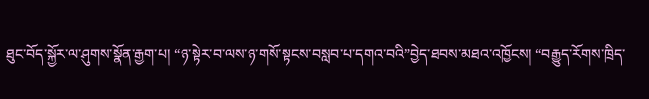ཐུང་བོད་སྐྱོར་ལ་ཤུགས་སྣོན་རྒྱག་པ། “ཉ་སྟེར་བ་ལས་ཉ་གསོ་སྟངས་བསླབ་པ་དགའ་བའི”བྱེད་ཐབས་མཐའ་འཁྱོངས། “བརྒྱུད་རོགས་ཁྲིད་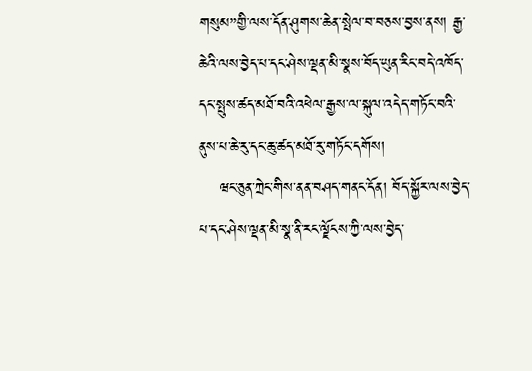གསུམ”གྱི་ལས་དོན་ཤུགས་ཆེན་སྤེལ་བ་བཅས་བྱས་ནས། རྒྱ་ཆེའི་ལས་བྱེད་པ་དང་ཤེས་ལྡན་མི་སྣས་བོད་ཡུན་རིང་བདེ་འཁོད་དང་སྤུས་ཚད་མཐོ་བའི་འཕེལ་རྒྱས་ལ་སྐུལ་འདེད་གཏོང་བའི་ནུས་པ་ཆེ་རུ་དང་ཆུ་ཚད་མཐོ་རུ་གཏོང་དགོས།
    ཝང་ཅུན་ཀྲེང་གིས་ནན་བཤད་གནང་དོན། བོད་སྐྱོར་ལས་བྱེད་པ་དང་ཤེས་ལྡན་མི་སྣ་ནི་རང་ལྗོངས་ཀྱི་ལས་བྱེད་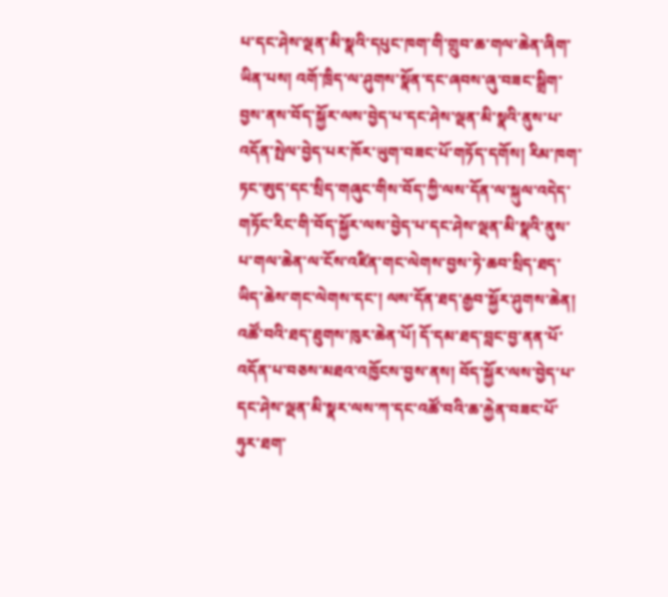པ་དང་ཤེས་ལྡན་མི་སྣའི་དཔུང་ཁག་གི་གྲུབ་ཆ་གལ་ཆེན་ཞིག་ཡིན་པས། འགོ་ཁྲིད་ལ་ཤུགས་སྣོན་དང་ཞབས་ཞུ་བཟང་སྒྲིག་བྱས་ནས་བོད་སྐྱོར་ལས་བྱེད་པ་དང་ཤེས་ལྡན་མི་སྣའི་ནུས་པ་འདོན་སྤེལ་བྱེད་པར་ཁོར་ཡུག་བཟང་པོ་གཏོད་དགོས། རིམ་ཁག་ཏང་ཨུད་དང་སྲིད་གཞུང་གིས་བོད་ཀྱི་ལས་དོན་ལ་སྐུལ་འདེད་གཏོང་རིང་གི་བོད་སྐྱོར་ལས་བྱེད་པ་དང་ཤེས་ལྡན་མི་སྣའི་ནུས་པ་གལ་ཆེན་ལ་ངོས་འཛིན་གང་ལེགས་བྱས་ཏེ་ཆབ་སྲིད་ཐད་ཡིད་ཆེས་གང་ལེགས་དང་། ལས་དོན་ཐད་རྒྱབ་སྐྱོར་ཤུགས་ཆེན། འཚོ་བའི་ཐད་ཐུགས་ཁུར་ཆེན་པོ། དོ་དམ་ཐད་བླང་བྱ་ནན་པོ་འདོན་པ་བཅས་མཐའ་འཁྱོངས་བྱས་ནས། བོད་སྐྱོར་ལས་བྱེད་པ་དང་ཤེས་ལྡན་མི་སྣར་ལས་ཀ་དང་འཚོ་བའི་ཆ་རྐྱེན་བཟང་པོ་ཧུར་ཐག་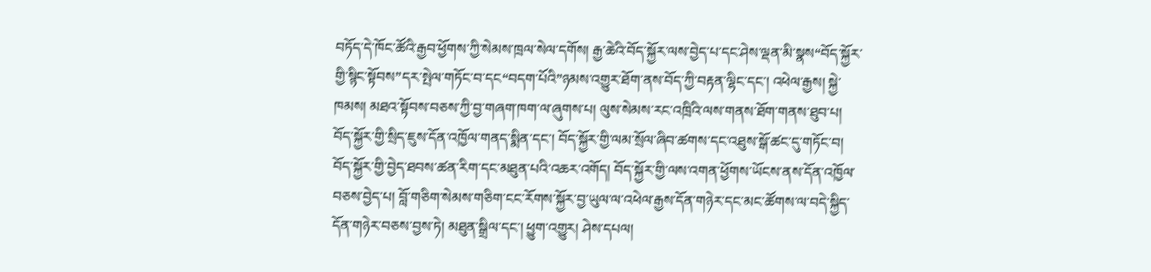བཏོད་དེ་ཁོང་ཚོའི་རྒྱབ་ཕྱོགས་ཀྱི་སེམས་ཁྲལ་སེལ་དགོས། རྒྱ་ཆེའི་བོད་སྐྱོར་ལས་བྱེད་པ་དང་ཤེས་ལྡན་མི་སྣས“བོད་སྐྱོར་གྱི་སྙིང་སྟོབས”དར་སྤེལ་གཏོང་བ་དང“བདག་པོའི”ཉམས་འགྱུར་ཐོག་ནས་བོད་ཀྱི་བརྟན་ལྷིང་དང་། འཕེལ་རྒྱས། སྐྱེ་ཁམས། མཐའ་སྟོབས་བཅས་ཀྱི་བྱ་གཞག་ཁག་ལ་ཞུགས་པ། ལུས་སེམས་རང་འཁྲིའི་ལས་གནས་ཐོག་གནས་ཐུབ་པ། བོད་སྐྱོར་གྱི་སྲིད་ཇུས་དོན་འཁྱོལ་གནད་སྨིན་དང་། བོད་སྐྱོར་གྱི་ལམ་སྲོལ་ཞིབ་ཚགས་དང་འཐུས་སྒོ་ཚང་དུ་གཏོང་བ། བོད་སྐྱོར་གྱི་བྱེད་ཐབས་ཚན་རིག་དང་མཐུན་པའི་འཆར་འགོད། བོད་སྐྱོར་གྱི་ལས་འགན་ཕྱོགས་ཡོངས་ནས་དོན་འཁྱོལ་བཅས་བྱེད་པ། བློ་གཅིག་སེམས་གཅིག་ངང་རོགས་སྐྱོར་བྱ་ཡུལ་ལ་འཕེལ་རྒྱས་དོན་གཉེར་དང་མང་ཚོགས་ལ་བདེ་སྐྱིད་དོན་གཉེར་བཅས་བྱས་ཏེ། མཐུན་སྒྲིལ་དང་། ཕྱུག་འགྱུར། ཤེས་དཔལ།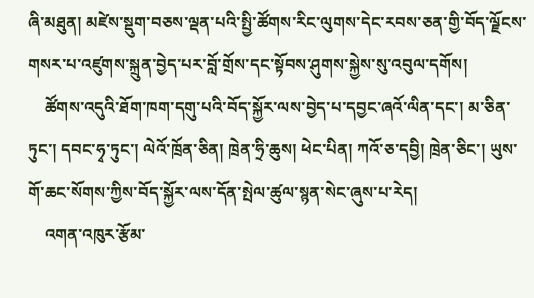ཞི་མཐུན། མཛེས་སྡུག་བཅས་ལྡན་པའི་སྤྱི་ཚོགས་རིང་ལུགས་དེང་རབས་ཅན་གྱི་བོད་ལྗོངས་གསར་པ་འཛུགས་སྐྲུན་བྱེད་པར་བློ་གྲོས་དང་སྟོབས་ཤུགས་སྐྱེས་སུ་འབུལ་དགོས།
    ཚོགས་འདུའི་ཐོག་ཁག་དགུ་པའི་བོད་སྐྱོར་ལས་བྱེད་པ་དབྱང་ཞའོ་ལིན་དང་། མ་ཅིན་ཏུང་། དབང་ཧྭ་ཏུང་། ལེའོ་ཁྲོན་ཅིན། ཁྲེན་ཧྲི་ཆུས། ཕེང་པིན། ཀའོ་ཅ་དབྱི། ཁྲེན་ཅིང་། ཡུས་གོ་ཆང་སོགས་ཀྱིས་བོད་སྐྱོར་ལས་དོན་སྤེལ་ཚུལ་སྙན་སེང་ཞུས་པ་རེད།
    འགན་འཁུར་རྩོམ་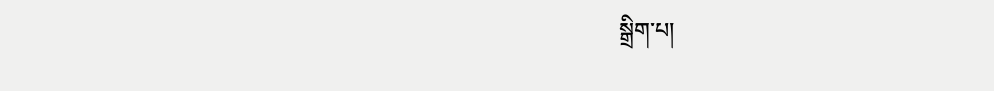སྒྲིག་པ།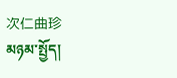次仁曲珍
མཉམ་སྤྱོད།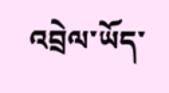འབྲེལ་ཡོད་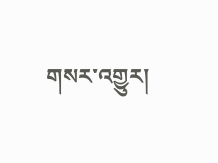གསར་འགྱུར།